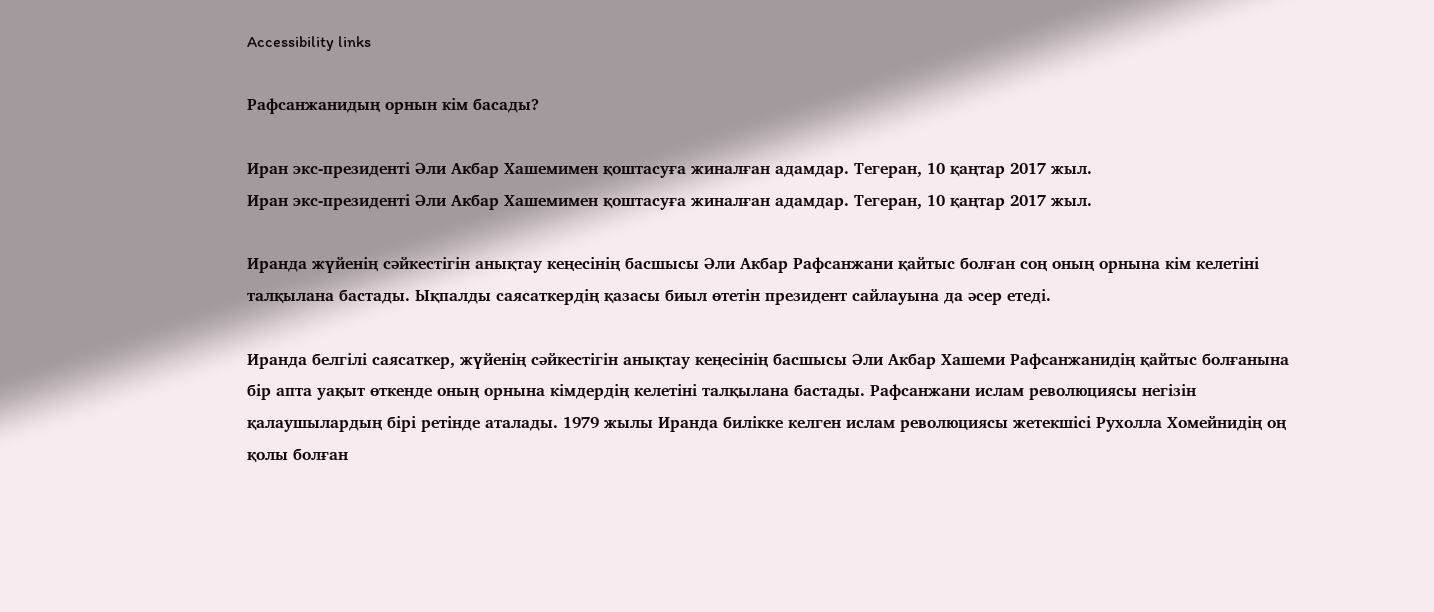Accessibility links

Рафсанжанидың орнын кім басады?

Иран экс-президенті Әли Акбар Хашемимен қоштасуға жиналған адамдар. Тегеран, 10 қаңтар 2017 жыл.
Иран экс-президенті Әли Акбар Хашемимен қоштасуға жиналған адамдар. Тегеран, 10 қаңтар 2017 жыл.

Иранда жүйенің сәйкестігін анықтау кеңесінің басшысы Әли Акбар Рафсанжани қайтыс болған соң оның орнына кім келетіні талқылана бастады. Ықпалды саясаткердің қазасы биыл өтетін президент сайлауына да әсер етеді.

Иранда белгілі саясаткер, жүйенің сәйкестігін анықтау кеңесінің басшысы Әли Акбар Хашеми Рафсанжанидің қайтыс болғанына бір апта уақыт өткенде оның орнына кімдердің келетіні талқылана бастады. Рафсанжани ислам революциясы негізін қалаушылардың бірі ретінде аталады. 1979 жылы Иранда билікке келген ислам революциясы жетекшісі Рухолла Хомейнидің оң қолы болған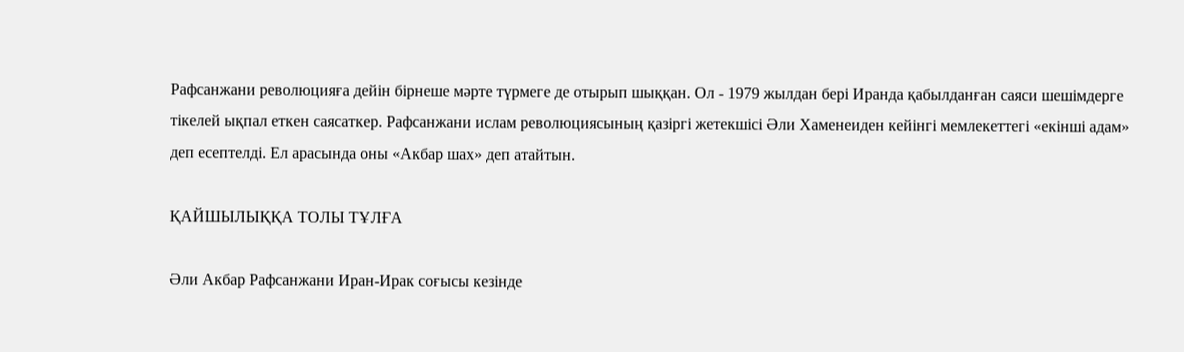Рафсанжани революцияға дейін бірнеше мәрте түрмеге де отырып шыққан. Ол - 1979 жылдан бері Иранда қабылданған саяси шешімдерге тікелей ықпал еткен саясаткер. Рафсанжани ислам революциясының қазіргі жетекшісі Әли Хаменеиден кейінгі мемлекеттегі «екінші адам» деп есептелді. Ел арасында оны «Акбар шах» деп атайтын.

ҚАЙШЫЛЫҚҚА ТОЛЫ ТҰЛҒА

Әли Акбар Рафсанжани Иран-Ирак соғысы кезінде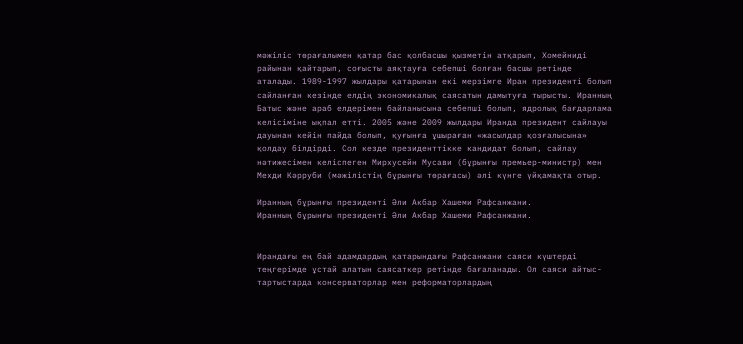мәжіліс төрағалымен қатар бас қолбасшы қызметін атқарып, Хомейниді райынан қайтарып, соғысты аяқтауға себепші болған басшы ретінде аталады. 1989-1997 жылдары қатарынан екі мерзімге Иран президенті болып сайланған кезінде елдің экономикалық саясатын дамытуға тырысты. Иранның Батыс және араб елдерімен байланысына себепші болып, ядролық бағдарлама келісіміне ықпал етті. 2005 және 2009 жылдары Иранда президент сайлауы дауынан кейін пайда болып, қуғынға ұшыраған «жасылдар қозғалысына» қолдау білдірді. Сол кезде президенттікке кандидат болып, сайлау нәтижесімен келіспеген Мирхусейн Мусави (бұрынғы премьер-министр) мен Мехди Кәрруби (мәжілістің бұрынғы төрағасы) әлі күнге үйқамақта отыр.

Иранның бұрынғы президенті Әли Акбар Хашеми Рафсанжани.
Иранның бұрынғы президенті Әли Акбар Хашеми Рафсанжани.


Ирандағы ең бай адамдардың қатарындағы Рафсанжани саяси күштерді теңгерімде ұстай алатын саясаткер ретінде бағаланады. Ол саяси айтыс-тартыстарда консерваторлар мен реформаторлардың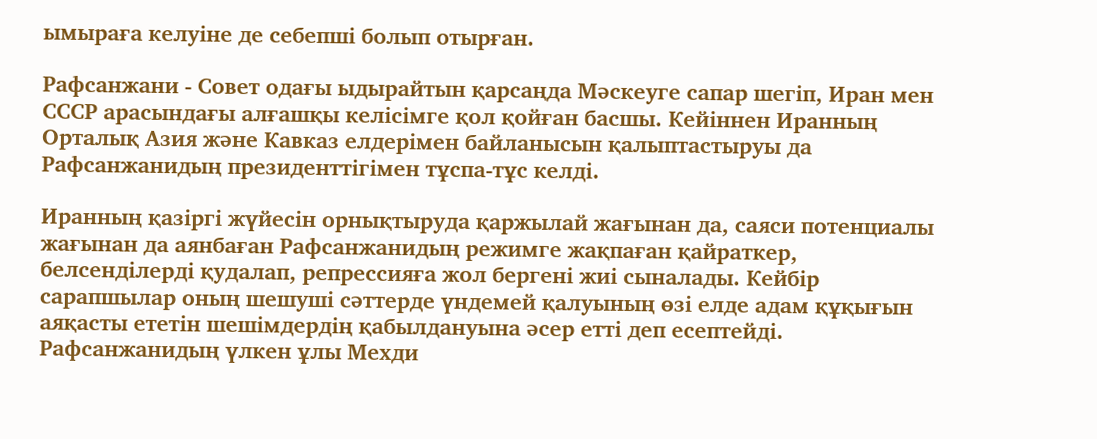ымыраға келуіне де себепші болып отырған.

Рафсанжани - Совет одағы ыдырайтын қарсаңда Мәскеуге сапар шегіп, Иран мен СССР арасындағы алғашқы келісімге қол қойған басшы. Кейіннен Иранның Орталық Азия және Кавказ елдерімен байланысын қалыптастыруы да Рафсанжанидың президенттігімен тұспа-тұс келді.

Иранның қазіргі жүйесін орнықтыруда қаржылай жағынан да, саяси потенциалы жағынан да аянбаған Рафсанжанидың режимге жақпаған қайраткер, белсенділерді қудалап, репрессияға жол бергені жиі сыналады. Кейбір сарапшылар оның шешуші сәттерде үндемей қалуының өзі елде адам құқығын аяқасты ететін шешімдердің қабылдануына әсер етті деп есептейді. Рафсанжанидың үлкен ұлы Мехди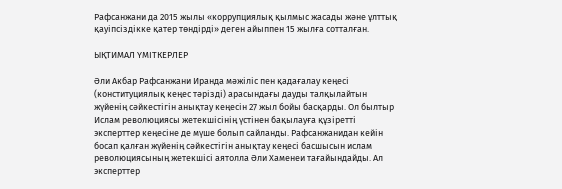Рафсанжани да 2015 жылы «коррупциялық қылмыс жасады және ұлттық қауіпсіздікке қатер төндірді» деген айыппен 15 жылға сотталған.

ЫҚТИМАЛ ҮМІТКЕРЛЕР

Әли Акбар Рафсанжани Иранда мәжіліс пен қадағалау кеңесі (конституциялық кеңес тәрізді) арасындағы дауды талқылайтын жүйенің сәйкестігін анықтау кеңесін 27 жыл бойы басқарды. Ол былтыр Ислам революциясы жетекшісінің үстінен бақылауға құзіретті эксперттер кеңесіне де мүше болып сайланды. Рафсанжанидан кейін босап қалған жүйенің сәйкестігін анықтау кеңесі басшысын ислам революциясының жетекшісі аятолла Әли Хаменеи тағайындайды. Ал эксперттер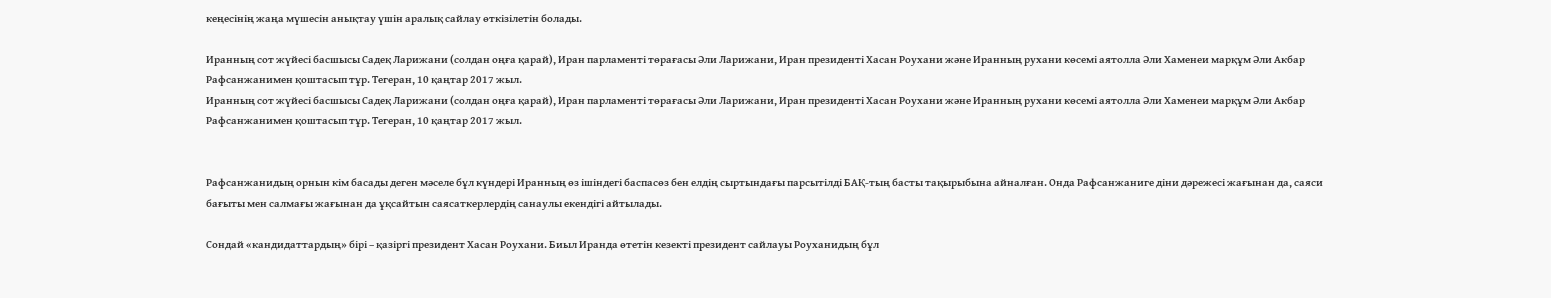кеңесінің жаңа мүшесін анықтау үшін аралық сайлау өткізілетін болады.

Иранның сот жүйесі басшысы Садеқ Ларижани (солдан оңға қарай), Иран парламенті төрағасы Әли Ларижани, Иран президенті Хасан Роухани және Иранның рухани көсемі аятолла Әли Хаменеи марқұм Әли Акбар Рафсанжанимен қоштасып тұр. Тегеран, 10 қаңтар 2017 жыл.
Иранның сот жүйесі басшысы Садеқ Ларижани (солдан оңға қарай), Иран парламенті төрағасы Әли Ларижани, Иран президенті Хасан Роухани және Иранның рухани көсемі аятолла Әли Хаменеи марқұм Әли Акбар Рафсанжанимен қоштасып тұр. Тегеран, 10 қаңтар 2017 жыл.


Рафсанжанидың орнын кім басады деген мәселе бұл күндері Иранның өз ішіндегі баспасөз бен елдің сыртындағы парсытілді БАҚ-тың басты тақырыбына айналған. Онда Рафсанжаниге діни дәрежесі жағынан да, саяси бағыты мен салмағы жағынан да ұқсайтын саясаткерлердің санаулы екендігі айтылады.

Сондай «кандидаттардың» бірі – қазіргі президент Хасан Роухани. Биыл Иранда өтетін кезекті президент сайлауы Роуханидың бұл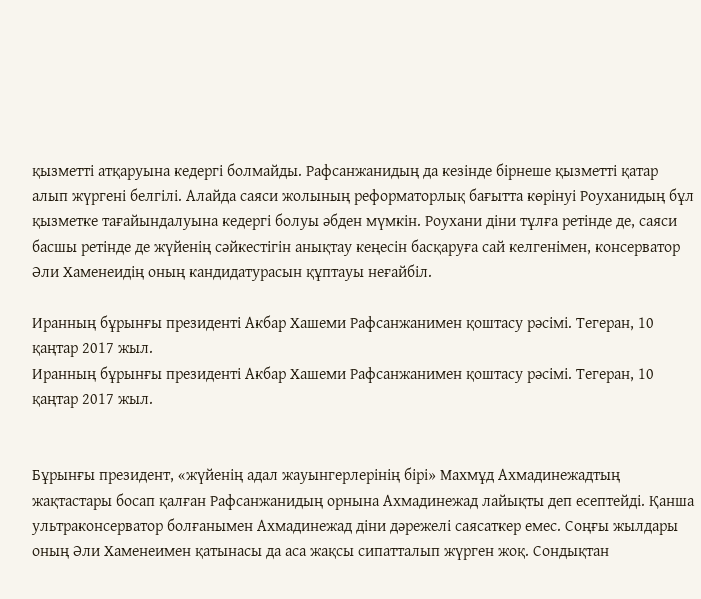қызметті атқаруына кедергі болмайды. Рафсанжанидың да кезінде бірнеше қызметті қатар алып жүргені белгілі. Алайда саяси жолының реформаторлық бағытта көрінуі Роуханидың бұл қызметке тағайындалуына кедергі болуы әбден мүмкін. Роухани діни тұлға ретінде де, саяси басшы ретінде де жүйенің сәйкестігін анықтау кеңесін басқаруға сай келгенімен, консерватор Әли Хаменеидің оның кандидатурасын құптауы неғайбіл.

Иранның бұрынғы президенті Акбар Хашеми Рафсанжанимен қоштасу рәсімі. Тегеран, 10 қаңтар 2017 жыл.
Иранның бұрынғы президенті Акбар Хашеми Рафсанжанимен қоштасу рәсімі. Тегеран, 10 қаңтар 2017 жыл.


Бұрынғы президент, «жүйенің адал жауынгерлерінің бірі» Махмұд Ахмадинежадтың жақтастары босап қалған Рафсанжанидың орнына Ахмадинежад лайықты деп есептейді. Қанша ультраконсерватор болғанымен Ахмадинежад діни дәрежелі саясаткер емес. Соңғы жылдары оның Әли Хаменеимен қатынасы да аса жақсы сипатталып жүрген жоқ. Сондықтан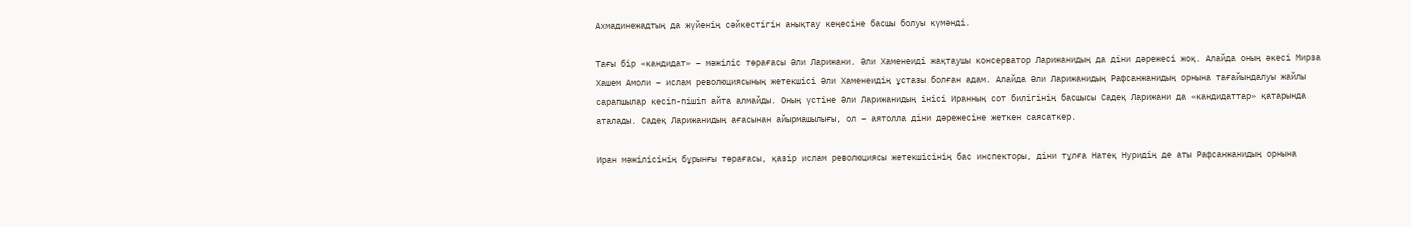Ахмадинежадтың да жүйенің сәйкестігін анықтау кеңесіне басшы болуы күмәнді.

Тағы бір «кандидат» – мәжіліс төрағасы Әли Ларижани. Әли Хаменеиді жақтаушы консерватор Ларижанидың да діни дәрежесі жоқ. Алайда оның әкесі Мирза Хашем Амоли – ислам революциясының жетекшісі Әли Хаменеидің ұстазы болған адам. Алайда Әли Ларижанидың Рафсанжанидың орнына тағайындалуы жайлы сарапшылар кесіп-пішіп айта алмайды. Оның үстіне Әли Ларижанидың інісі Иранның сот билігінің басшысы Садеқ Ларижани да «кандидаттар» қатарында аталады. Садеқ Ларижанидың ағасынан айырмашылығы, ол – аятолла діни дәрежесіне жеткен саясаткер.

Иран мәжілісінің бұрынғы төрағасы, қазір ислам революциясы жетекшісінің бас инспекторы, діни тұлға Натеқ Нуридің де аты Рафсанжанидың орнына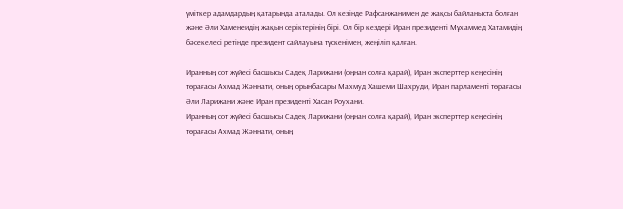үміткер адамдардың қатарында аталады. Ол кезінде Рафсанжанимен де жақсы байланыста болған және Әли Хаменеидің жақын серіктерінің бірі. Ол бір кездері Иран президенті Мұхаммед Хатамидің бәсекелесі ретінде президент сайлауына түскенімен, жеңіліп қалған.

Иранның сот жүйесі басшысы Садеқ Ларижани (оңнан солға қарай), Иран эксперттер кеңесінің төрағасы Ахмад Жәннати, оның орынбасары Махмуд Хашеми Шахруди, Иран парламенті төрағасы Әли Ларижани және Иран президенті Хасан Роухани.
Иранның сот жүйесі басшысы Садеқ Ларижани (оңнан солға қарай), Иран эксперттер кеңесінің төрағасы Ахмад Жәннати, оның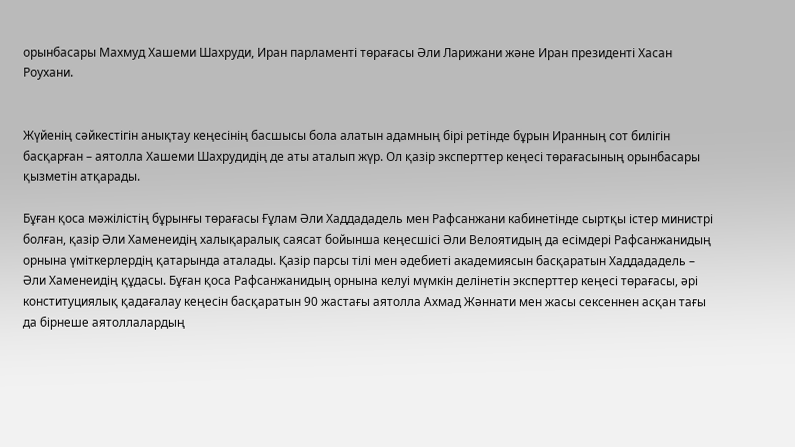орынбасары Махмуд Хашеми Шахруди, Иран парламенті төрағасы Әли Ларижани және Иран президенті Хасан Роухани.


Жүйенің сәйкестігін анықтау кеңесінің басшысы бола алатын адамның бірі ретінде бұрын Иранның сот билігін басқарған – аятолла Хашеми Шахрудидің де аты аталып жүр. Ол қазір эксперттер кеңесі төрағасының орынбасары қызметін атқарады.

Бұған қоса мәжілістің бұрынғы төрағасы Ғұлам Әли Хаддададель мен Рафсанжани кабинетінде сыртқы істер министрі болған, қазір Әли Хаменеидің халықаралық саясат бойынша кеңесшісі Әли Велоятидың да есімдері Рафсанжанидың орнына үміткерлердің қатарында аталады. Қазір парсы тілі мен әдебиеті академиясын басқаратын Хаддададель – Әли Хаменеидің құдасы. Бұған қоса Рафсанжанидың орнына келуі мүмкін делінетін эксперттер кеңесі төрағасы, әрі конституциялық қадағалау кеңесін басқаратын 90 жастағы аятолла Ахмад Жәннати мен жасы сексеннен асқан тағы да бірнеше аятоллалардың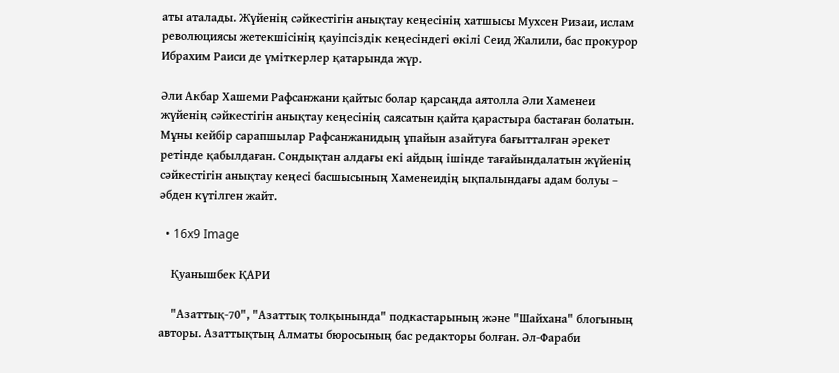аты аталады. Жүйенің сәйкестігін анықтау кеңесінің хатшысы Мухсен Ризаи, ислам революциясы жетекшісінің қауіпсіздік кеңесіндегі өкілі Сеид Жалили, бас прокурор Ибрахим Раиси де үміткерлер қатарында жүр.

Әли Акбар Хашеми Рафсанжани қайтыс болар қарсаңда аятолла Әли Хаменеи жүйенің сәйкестігін анықтау кеңесінің саясатын қайта қарастыра бастаған болатын. Мұны кейбір сарапшылар Рафсанжанидың ұпайын азайтуға бағытталған әрекет ретінде қабылдаған. Сондықтан алдағы екі айдың ішінде тағайындалатын жүйенің сәйкестігін анықтау кеңесі басшысының Хаменеидің ықпалындағы адам болуы – әбден күтілген жайт.

  • 16x9 Image

    Қуанышбек ҚАРИ

    "Азаттық-70", "Азаттық толқынында" подкастарының және "Шайхана" блогының авторы. Азаттықтың Алматы бюросының бас редакторы болған. Әл-Фараби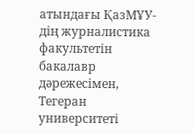атындағы ҚазМҰУ-дің журналистика факультетін бакалавр дәрежесімен, Тегеран университеті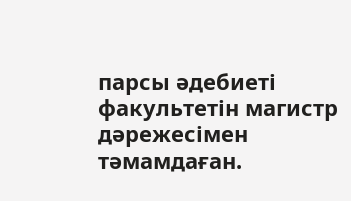парсы әдебиеті факультетін магистр дәрежесімен тәмамдаған.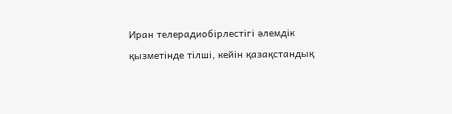Иран телерадиобірлестігі әлемдік қызметінде тілші, кейін қазақстандық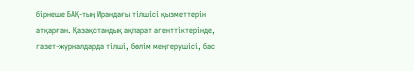бірнеше БАҚ-тың Ирандағы тілшісі қызметтерін атқарған. Қазақстандық ақпарат агенттіктерінде, газет-журналдарда тілші, бөлім меңгерушісі, бас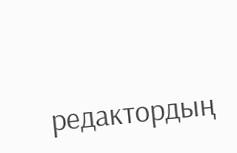редактордың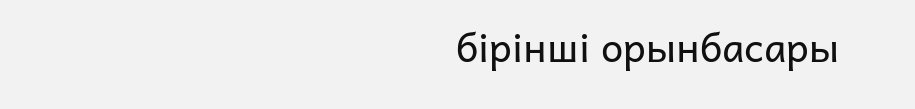бірінші орынбасары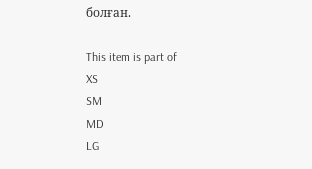болған.

This item is part of
XS
SM
MD
LG